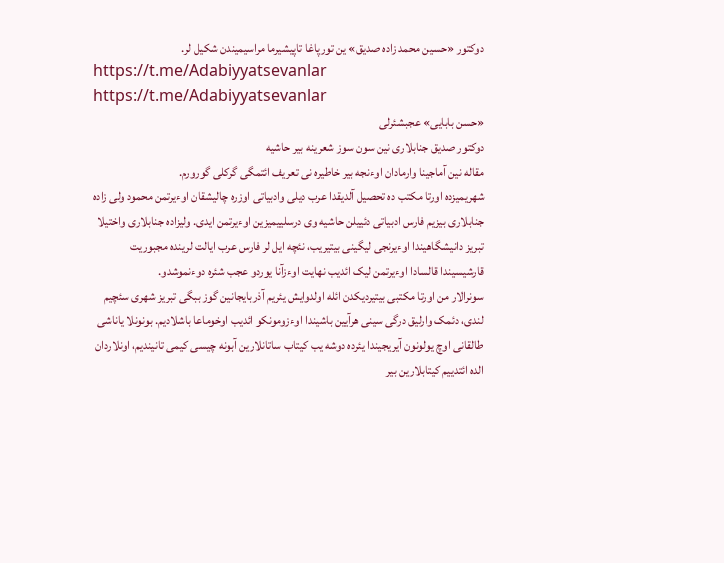دوکتور «حسین محمد زاده صدیق» ین تورپاغا تاپیشیرما مراسیمیندن شکیل لر.
https://t.me/Adabiyyatsevanlar
https://t.me/Adabiyyatsevanlar
«حسن بابایی» عجبشئرلی
دوکتور صدیق جنابلاری نین سون سوز شعرینه بیر حاشیه
مقاله نین آماجینا وارمادان اوءنجه بیر خاطیره نی تعریف ائتمگی گرکلی گورورم.
شهریمیزده اورتا مکتب ده تحصیل آلدیقدا عرب دیلی وادبیاتی اوزره چالیشقان اوءیرتمن محمود ولی زاده جنابلاری بیزیم فارس ادبیاتی دئییلن حاشیه وی درسلییمیزین اوءیرتمن ایدی. ولیزاده جنابلاری واختیلا تبریز دانیشگاهیندا اوءیرنجی لیگینی بیتیریب، نئچه ایل لر فارس عرب ایالت لرینده مجبوریت قارشیسیندا قالسادا اوءیرتمن لیک ائدیب نهایت اوءزآنا یوردو عجب شئره دوءنموشدو.
سونرالار من اورتا مکتبی بیتیردیکدن ائله اولدوایش یئریم آذربایجانین گوز ببگی تبریز شهری سئچیم لندی، دئمک وارلیق درگی سینی هرآیین باشیندا اوءزومونکو ائدیب اوخوماعا باشلادیم. بونونلا یاناشی طالقانی اوچ یولونون آیریجیندا یئرده دوشه یب کیتاب ساتانلارین آبونه چیسی کیمی تانیندیم، اونلاردان الده ائتدییم کیتابلارین بیر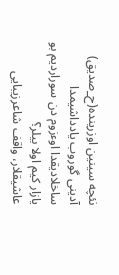نئچه سینین اوزرینده(ح_صدیق) آدینی گوروب یادداشیمدا ساخلادیقدا اوءزوم دن سوراردیم بو یازار کیم اولا بیلر؟
عاشیقلار، واقف شاعرزیبایی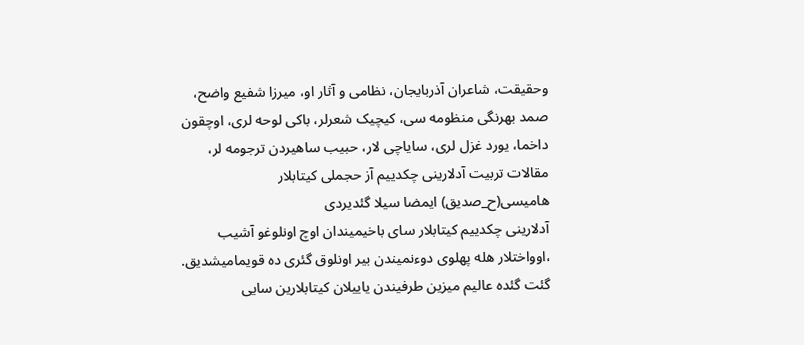وحقیقت، شاعران آذربایجان، نظامی و آثار او، میرزا شفیع واضح، صمد بهرنگی منظومه سی، کیچیک شعرلر، باکی لوحه لری، اوچقون داخما، یورد غزل لری، سایاچی لار، حبیب ساهیردن ترجومه لر، مقالات تربیت آدلارینی چکدییم آز حجملی کیتابلار هامیسی(ح_صدیق) ایمضا سیلا گئدیردی
آدلارینی چکدییم کیتابلار سای باخیمیندان اوچ اونلوغو آشیب ،اوواختلار هله پهلوی دوءنمیندن بیر اونلوق گئری ده قویمامیشدیق. گئت گئده عالیم میزین طرفیندن یاییلان کیتابلارین سایی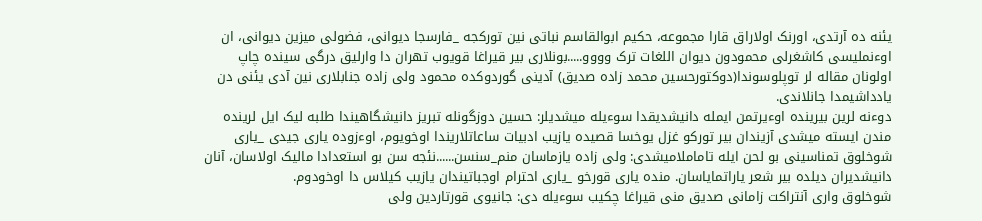یئنه ده آرتدی، اورنک اولاراق قارا مجموعه، حکیم ابوالقاسم نباتی نین تورکجه _فارسجا دیوانی، فضولی میزین دیوانی، ان اوءنملیسی کاشغرلی محمودون دیوان اللغات ترک وووو.....بونلاری بیر قیراغا قویوب تهران دا وارلیق درگی سینده چاپ اولونان مقاله لر توپلوسوندا(دوکتورحسین محمد زاده صدیق) آدینی گوردوکده محمود ولی زاده جنابلاری نین آدی یئنی دن یادداشیمدا جانلاندی.
دوءنه لرین بیرینده اوءیرتمن ایمله دانیشدیقدا سوءیله میشدیلر: حسین دوزگونله تبریز دانیشگاهیندا طلبه لیک ایل لرینده مندن ایسته میشدی آزیندان بیر تورکو غزل یوخسا قصیده یازیب ادبیات ساعاتلاریندا اوخویوم، اوءزوده یاری جیدی _یاری شوخلوق تمناسینی بو لحن ایله تاماملامیشدی: ولی زاده یازماسان منم_سنسن......نئجه سن بو استعدادا مالیک اولاسان، آنان دانیشدیران دیلده بیر شعر یاراتمایاسان. منده یاری قورخو _یاری احترام اوجباتیندان یازیب کیلاس دا اوخودوم.
شوخلوق واری آنتراکت زامانی صدیق منی قیراغا چکیب سوءیله دی: جانیوی قورتاردین ولی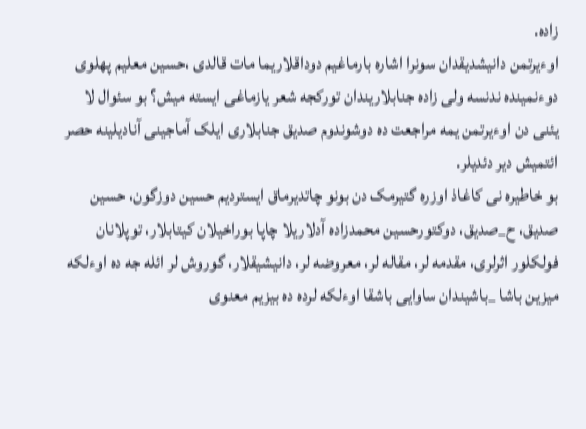زاده.
اوءیرتمن دانیشدیقدان سونرا اشاره بارماغیم دوداقلاریما مات قالدی ،حسین معلیم پهلوی دوءنمینده ندنسه ولی زاده جنابلاریندان تورکجه شعر یازماغی ایسته میش؟ بو سئوال لا یئنی دن اوءیرتمن یمه مراجعت ده دوشوندوم صدیق جنابلاری ایلک آماجینی آنادیلینه حصر ائتمیش دیر دئدیلر.
بو خاطیره نی کاغاذ اوزره گتیرمک دن بونو چاتدیرماق ایستردیم حسین دوزگون، حسین صدیق، ح_صدیق، دوکتورحسین محمدزاده آدلاریلا چاپا بوراخیلان کیتابلار، توپلانان فولکلور اثرلری، مقدمه لر، مقاله لر، معروضه لر، دانیشیقلار، گوروش لر ائله جه ده اوءلکه میزین باشا _باشیندان ساوایی باشقا اوءلکه لرده ده بیزیم معنوی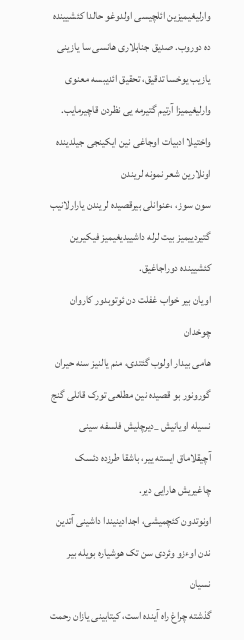وارلیغیمیزین ائلچیسی اولدوغو حالدا کئشیینده ده دوروب. صدیق جنابلاری هانسی سا یازینی یازیب یوخسا تدقیق، تحقیق ائدیبسه معنوی وارلیغیمیزا آرتیم گتیرمه یی نظردن قاچیرمایب.
واختیلا ادبیات اوجاغی نین ایکینجی جیلدینده اونلارین شعر نمونه لریندن
سون سوز، ،عنوانلی بیرقصیده لریندن یارارلانیب گتیردییمیز بیت لرله داشییدیغیمیز فیکیرین کئشیینده دوراجاغیق.
اویان بیر خواب غفلت دن ئوتوبدور کاروان چوخدان
هامی بیدار اولوب گئتدی، منم یالنیز سنه حیران
گورونور بو قصیده نین مطلعی تورک قانلی گنج نسیله اویانیش _دیرچلیش فلسفه سینی آچیقلاماق ایسته ییر، باشقا طرزده دئسک چاغیریش هارایی دیر.
اونوتدون کئچمیشی، اجدادینیندا داشینی آتدین
ندن اوءزو وئردی سن تک هوشیاره بویله بیر نسیان
گذشته چراغ راه آینده است، کیتابینی یازان رحمت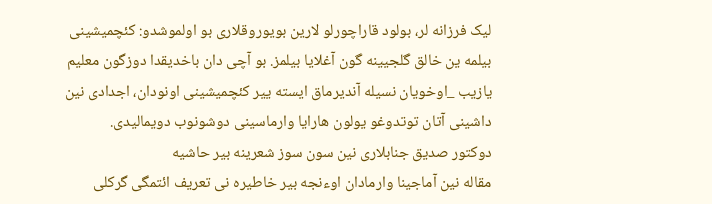لیک فرزانه لر، بولود قاراچورلو لارین بویوروقلاری بو اولموشدو: کئچمیشینی بیلمه ین خالق گلجیینه گون آغلایا بیلمز. بو آچی دان باخدیقدا دوزگون معلیم یازیب _اوخویان نسیله آندیرماق ایسته ییر کئچمیشینی اونودان، اجدادی نین داشینی آتان توتدوغو یولون هارایا وارماسینی دوشونوب دویمالیدی.
دوکتور صدیق جنابلاری نین سون سوز شعرینه بیر حاشیه
مقاله نین آماجینا وارمادان اوءنجه بیر خاطیره نی تعریف ائتمگی گرکلی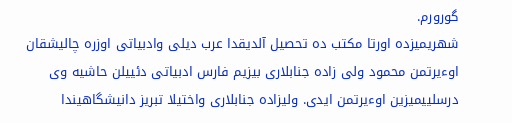گورورم.
شهریمیزده اورتا مکتب ده تحصیل آلدیقدا عرب دیلی وادبیاتی اوزره چالیشقان اوءیرتمن محمود ولی زاده جنابلاری بیزیم فارس ادبیاتی دئییلن حاشیه وی درسلییمیزین اوءیرتمن ایدی. ولیزاده جنابلاری واختیلا تبریز دانیشگاهیندا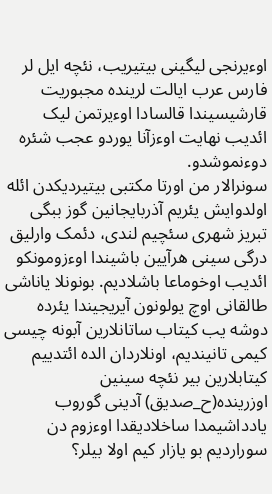اوءیرنجی لیگینی بیتیریب، نئچه ایل لر فارس عرب ایالت لرینده مجبوریت قارشیسیندا قالسادا اوءیرتمن لیک ائدیب نهایت اوءزآنا یوردو عجب شئره دوءنموشدو.
سونرالار من اورتا مکتبی بیتیردیکدن ائله اولدوایش یئریم آذربایجانین گوز ببگی تبریز شهری سئچیم لندی، دئمک وارلیق درگی سینی هرآیین باشیندا اوءزومونکو ائدیب اوخوماعا باشلادیم. بونونلا یاناشی طالقانی اوچ یولونون آیریجیندا یئرده دوشه یب کیتاب ساتانلارین آبونه چیسی کیمی تانیندیم، اونلاردان الده ائتدییم کیتابلارین بیر نئچه سینین اوزرینده(ح_صدیق) آدینی گوروب یادداشیمدا ساخلادیقدا اوءزوم دن سوراردیم بو یازار کیم اولا بیلر؟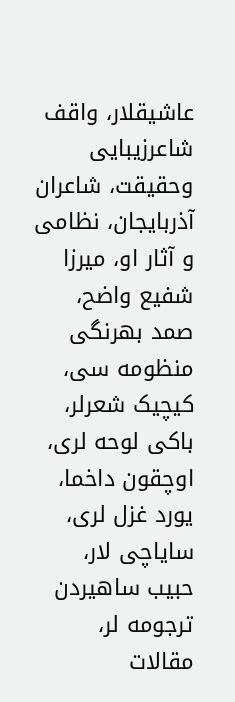عاشیقلار، واقف شاعرزیبایی وحقیقت، شاعران آذربایجان، نظامی و آثار او، میرزا شفیع واضح، صمد بهرنگی منظومه سی، کیچیک شعرلر، باکی لوحه لری، اوچقون داخما، یورد غزل لری، سایاچی لار، حبیب ساهیردن ترجومه لر، مقالات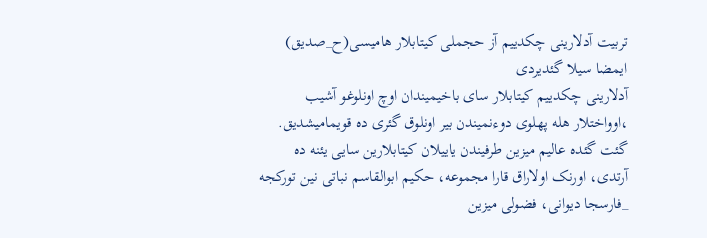تربیت آدلارینی چکدییم آز حجملی کیتابلار هامیسی(ح_صدیق) ایمضا سیلا گئدیردی
آدلارینی چکدییم کیتابلار سای باخیمیندان اوچ اونلوغو آشیب ،اوواختلار هله پهلوی دوءنمیندن بیر اونلوق گئری ده قویمامیشدیق. گئت گئده عالیم میزین طرفیندن یاییلان کیتابلارین سایی یئنه ده آرتدی، اورنک اولاراق قارا مجموعه، حکیم ابوالقاسم نباتی نین تورکجه _فارسجا دیوانی، فضولی میزین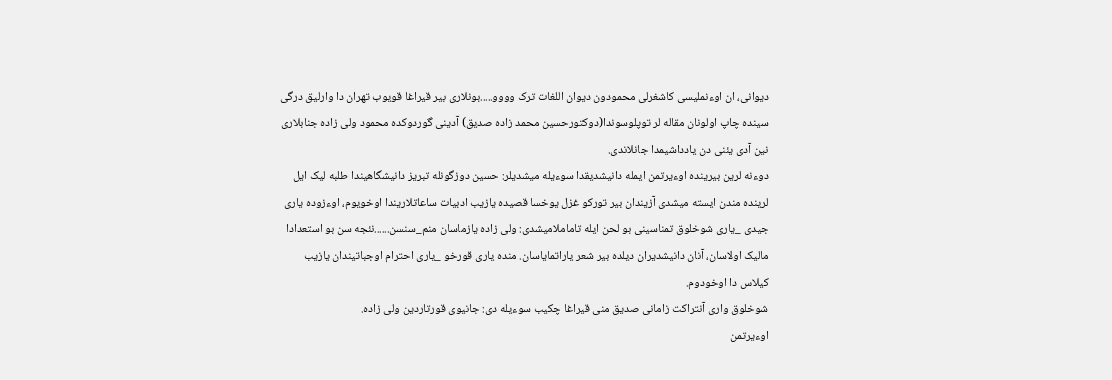دیوانی، ان اوءنملیسی کاشغرلی محمودون دیوان اللغات ترک وووو.....بونلاری بیر قیراغا قویوب تهران دا وارلیق درگی سینده چاپ اولونان مقاله لر توپلوسوندا(دوکتورحسین محمد زاده صدیق) آدینی گوردوکده محمود ولی زاده جنابلاری نین آدی یئنی دن یادداشیمدا جانلاندی.
دوءنه لرین بیرینده اوءیرتمن ایمله دانیشدیقدا سوءیله میشدیلر: حسین دوزگونله تبریز دانیشگاهیندا طلبه لیک ایل لرینده مندن ایسته میشدی آزیندان بیر تورکو غزل یوخسا قصیده یازیب ادبیات ساعاتلاریندا اوخویوم، اوءزوده یاری جیدی _یاری شوخلوق تمناسینی بو لحن ایله تاماملامیشدی: ولی زاده یازماسان منم_سنسن......نئجه سن بو استعدادا مالیک اولاسان، آنان دانیشدیران دیلده بیر شعر یاراتمایاسان. منده یاری قورخو _یاری احترام اوجباتیندان یازیب کیلاس دا اوخودوم.
شوخلوق واری آنتراکت زامانی صدیق منی قیراغا چکیب سوءیله دی: جانیوی قورتاردین ولی زاده.
اوءیرتمن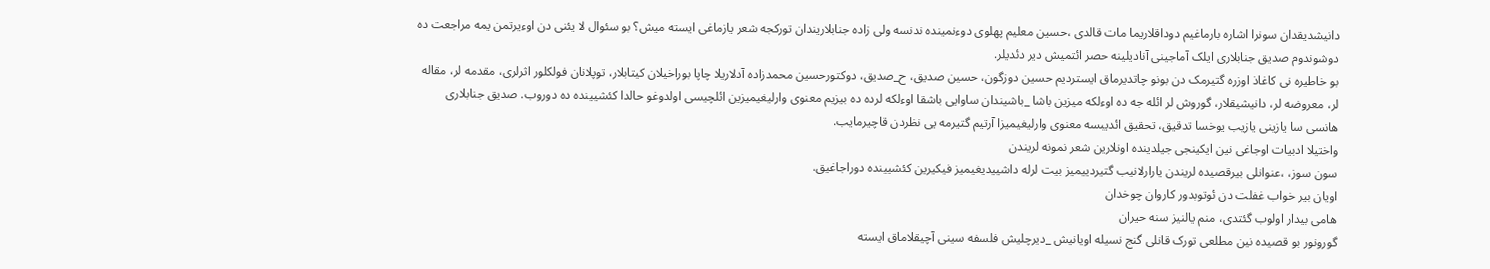دانیشدیقدان سونرا اشاره بارماغیم دوداقلاریما مات قالدی ،حسین معلیم پهلوی دوءنمینده ندنسه ولی زاده جنابلاریندان تورکجه شعر یازماغی ایسته میش؟ بو سئوال لا یئنی دن اوءیرتمن یمه مراجعت ده دوشوندوم صدیق جنابلاری ایلک آماجینی آنادیلینه حصر ائتمیش دیر دئدیلر.
بو خاطیره نی کاغاذ اوزره گتیرمک دن بونو چاتدیرماق ایستردیم حسین دوزگون، حسین صدیق، ح_صدیق، دوکتورحسین محمدزاده آدلاریلا چاپا بوراخیلان کیتابلار، توپلانان فولکلور اثرلری، مقدمه لر، مقاله لر، معروضه لر، دانیشیقلار، گوروش لر ائله جه ده اوءلکه میزین باشا _باشیندان ساوایی باشقا اوءلکه لرده ده بیزیم معنوی وارلیغیمیزین ائلچیسی اولدوغو حالدا کئشیینده ده دوروب. صدیق جنابلاری هانسی سا یازینی یازیب یوخسا تدقیق، تحقیق ائدیبسه معنوی وارلیغیمیزا آرتیم گتیرمه یی نظردن قاچیرمایب.
واختیلا ادبیات اوجاغی نین ایکینجی جیلدینده اونلارین شعر نمونه لریندن
سون سوز، ،عنوانلی بیرقصیده لریندن یارارلانیب گتیردییمیز بیت لرله داشییدیغیمیز فیکیرین کئشیینده دوراجاغیق.
اویان بیر خواب غفلت دن ئوتوبدور کاروان چوخدان
هامی بیدار اولوب گئتدی، منم یالنیز سنه حیران
گورونور بو قصیده نین مطلعی تورک قانلی گنج نسیله اویانیش _دیرچلیش فلسفه سینی آچیقلاماق ایسته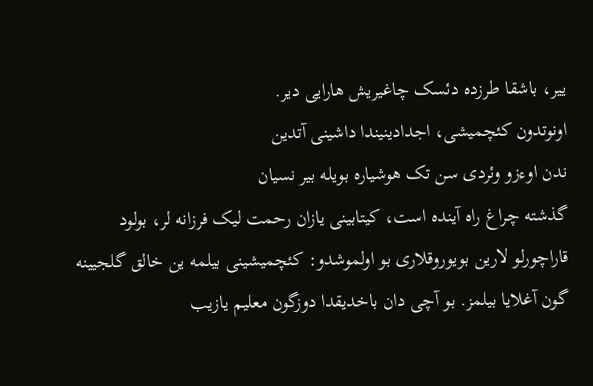ییر، باشقا طرزده دئسک چاغیریش هارایی دیر.
اونوتدون کئچمیشی، اجدادینیندا داشینی آتدین
ندن اوءزو وئردی سن تک هوشیاره بویله بیر نسیان
گذشته چراغ راه آینده است، کیتابینی یازان رحمت لیک فرزانه لر، بولود قاراچورلو لارین بویوروقلاری بو اولموشدو: کئچمیشینی بیلمه ین خالق گلجیینه گون آغلایا بیلمز. بو آچی دان باخدیقدا دوزگون معلیم یازیب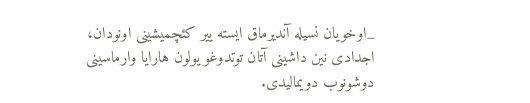_اوخویان نسیله آندیرماق ایسته ییر کئچمیشینی اونودان، اجدادی نین داشینی آتان توتدوغو یولون هارایا وارماسینی دوشونوب دویمالیدی.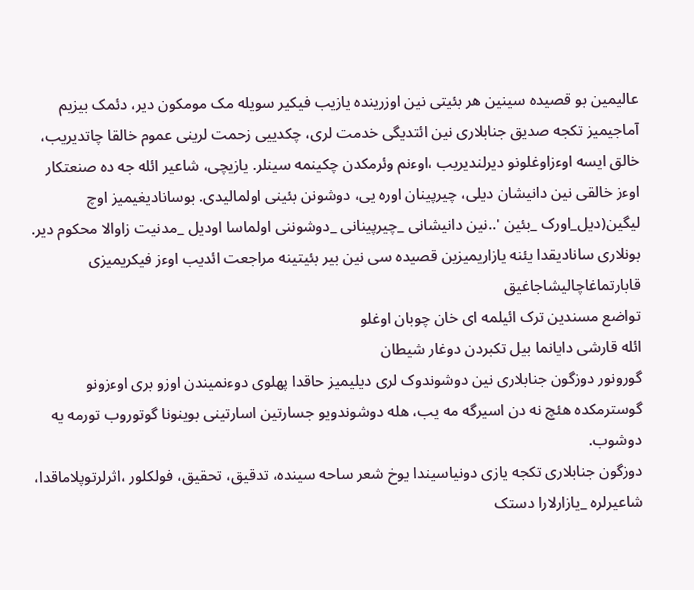عالیمین بو قصیده سینین هر بئیتی نین اوزرینده یازیب فیکیر سویله مک مومکون دیر، دئمک بیزیم آماجیمیز تکجه صدیق جنابلاری نین ائتدیگی خدمت لری، چکدییی زحمت لرینی عموم خالقا چاتدیریب، خالق ایسه اوءزاوغلونو دیرلندیریب ،اوءنم وئرمکدن چکینمه سینلر. یازیچی، شاعیر ائله جه ده صنعتکار اوءز خالقی نین دانیشان دیلی، چیرپینان اوره یی، دوشونن بئینی اولمالیدی. بوسانادیغیمیز اوچ لیگین(دیل_اورک _بئین '..نین دانیشانی _چیرپینانی _دوشوننی اولماسا اودیل _مدنیت زاوالا محکوم دیر.
بونلاری سانادیقدا یئنه یازاریمیزین قصیده سی نین بیر بئیتینه مراجعت ائدیب اوءز فیکریمیزی قابارتماغاچالیشاجاغیق
تواضع مسندین ترک ائیلمه ای خان چوبان اوغلو
ائله قارشی دایانما بیل تکبردن دوغار شیطان
گورونور دوزگون جنابلاری نین دوشوندوک لری دیلیمیز حاقدا پهلوی دوءنمیندن اوزو بری اوءزونو گوسترمکده هئچ نه دن اسیرگه مه یب، هله دوشوندویو جسارتین اسارتینی بوینونا گوتوروب تورمه یه دوشوب.
دوزگون جنابلاری تکجه یازی دونیاسیندا یوخ شعر ساحه سینده، تدقیق، تحقیق، فولکلور ،اثرلرتوپلاماقدا، شاعیرلره _یازارلارا دستک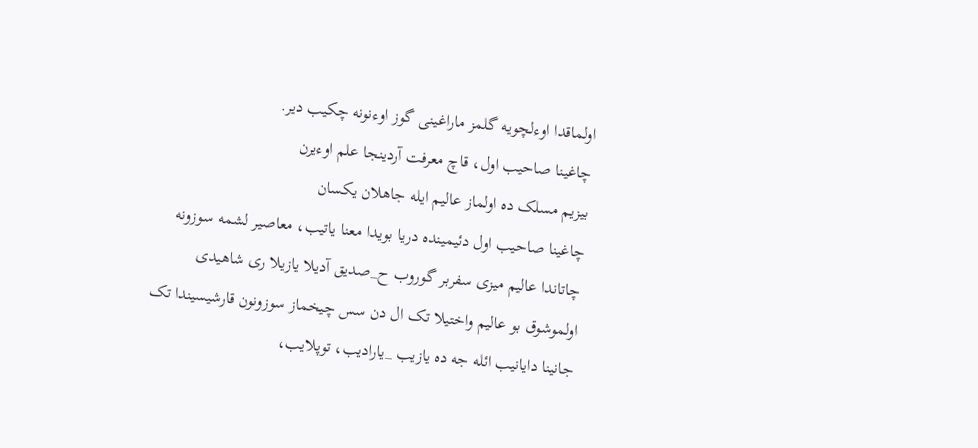اولماقدا اوءلچویه گلمز ماراغینی گوز اوءنونه چکیب دیر.
چاغینا صاحیب اول، قاچ معرفت آردینجا علم اوءیرن
بیزیم مسلک ده اولماز عالیم ایله جاهلان یکسان
چاغینا صاحیب اول دئیمینده دریا بویدا معنا یاتیب، معاصیر لشمه سوزونه چاتاندا عالیم میزی سفربر گوروب ح_صدیق آدیلا یازیلا ری شاهیدی اولموشوق بو عالیم واختیلا تک ال دن سس چیخماز سوزونون قارشیسیندا تک جانینا دایانیب ائله جه ده یازیب _یارادیب، توپلایب،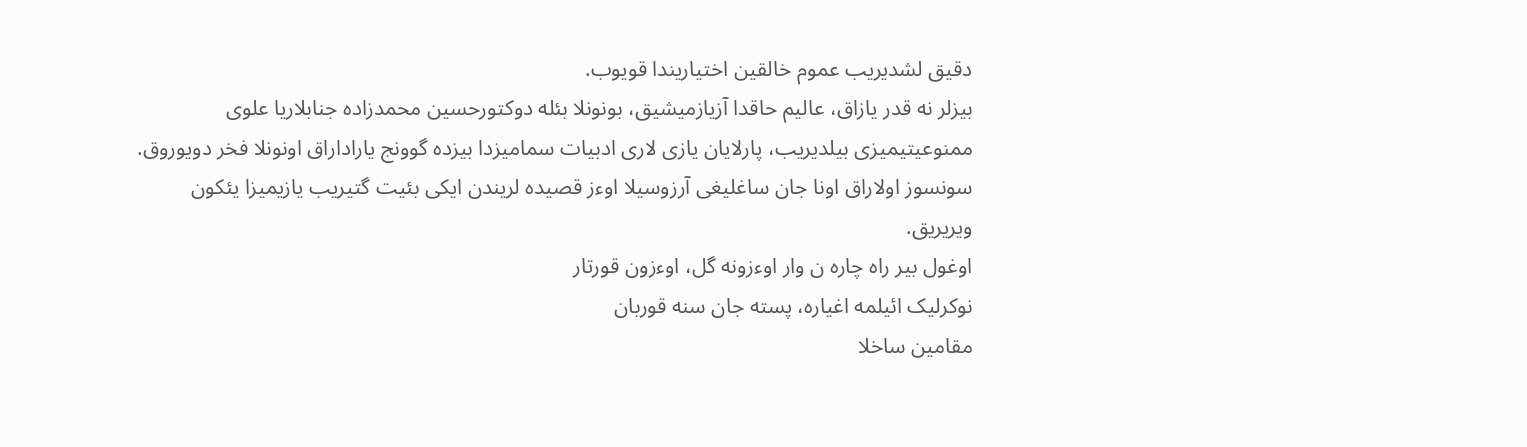دقیق لشدیریب عموم خالقین اختیاریندا قویوب.
بیزلر نه قدر یازاق، عالیم حاقدا آزیازمیشیق، بونونلا بئله دوکتورحسین محمدزاده جنابلاریا علوی ممنوعیتیمیزی بیلدیریب، پارلایان یازی لاری ادبیات سمامیزدا بیزده گوونج یاراداراق اونونلا فخر دویوروق.
سونسوز اولاراق اونا جان ساغلیغی آرزوسیلا اوءز قصیده لریندن ایکی بئیت گتیریب یازیمیزا یئکون ویریریق.
اوغول بیر راه چاره ن وار اوءزونه گل، اوءزون قورتار
نوکرلیک ائیلمه اغیاره، پسته جان سنه قوربان
مقامین ساخلا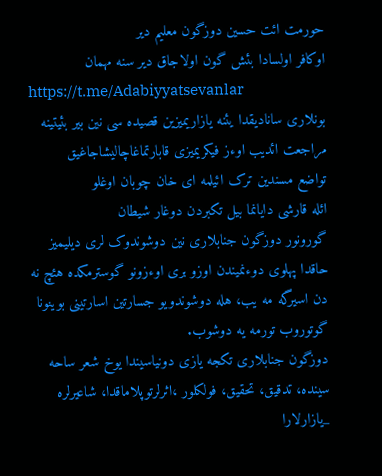حورمت ائت حسین دوزگون معلیم دیر
اوکافر اولسادا بئش گون اولاجاق دیر سنه مهمان
https://t.me/Adabiyyatsevanlar
بونلاری سانادیقدا یئنه یازاریمیزین قصیده سی نین بیر بئیتینه مراجعت ائدیب اوءز فیکریمیزی قابارتماغاچالیشاجاغیق
تواضع مسندین ترک ائیلمه ای خان چوبان اوغلو
ائله قارشی دایانما بیل تکبردن دوغار شیطان
گورونور دوزگون جنابلاری نین دوشوندوک لری دیلیمیز حاقدا پهلوی دوءنمیندن اوزو بری اوءزونو گوسترمکده هئچ نه دن اسیرگه مه یب، هله دوشوندویو جسارتین اسارتینی بوینونا گوتوروب تورمه یه دوشوب.
دوزگون جنابلاری تکجه یازی دونیاسیندا یوخ شعر ساحه سینده، تدقیق، تحقیق، فولکلور ،اثرلرتوپلاماقدا، شاعیرلره _یازارلارا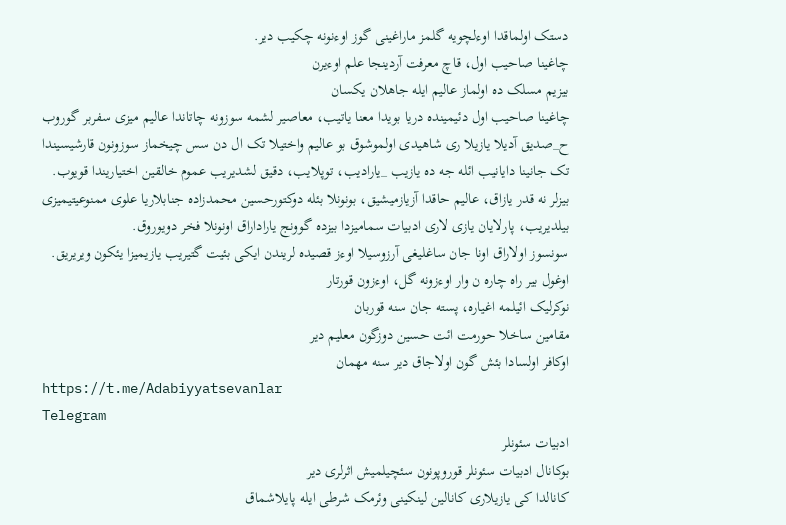دستک اولماقدا اوءلچویه گلمز ماراغینی گوز اوءنونه چکیب دیر.
چاغینا صاحیب اول، قاچ معرفت آردینجا علم اوءیرن
بیزیم مسلک ده اولماز عالیم ایله جاهلان یکسان
چاغینا صاحیب اول دئیمینده دریا بویدا معنا یاتیب، معاصیر لشمه سوزونه چاتاندا عالیم میزی سفربر گوروب ح_صدیق آدیلا یازیلا ری شاهیدی اولموشوق بو عالیم واختیلا تک ال دن سس چیخماز سوزونون قارشیسیندا تک جانینا دایانیب ائله جه ده یازیب _یارادیب، توپلایب، دقیق لشدیریب عموم خالقین اختیاریندا قویوب.
بیزلر نه قدر یازاق، عالیم حاقدا آزیازمیشیق، بونونلا بئله دوکتورحسین محمدزاده جنابلاریا علوی ممنوعیتیمیزی بیلدیریب، پارلایان یازی لاری ادبیات سمامیزدا بیزده گوونج یاراداراق اونونلا فخر دویوروق.
سونسوز اولاراق اونا جان ساغلیغی آرزوسیلا اوءز قصیده لریندن ایکی بئیت گتیریب یازیمیزا یئکون ویریریق.
اوغول بیر راه چاره ن وار اوءزونه گل، اوءزون قورتار
نوکرلیک ائیلمه اغیاره، پسته جان سنه قوربان
مقامین ساخلا حورمت ائت حسین دوزگون معلیم دیر
اوکافر اولسادا بئش گون اولاجاق دیر سنه مهمان
https://t.me/Adabiyyatsevanlar
Telegram
ادبیات سئونلر
بوکانال ادبیات سئونلر قوروپونون سئچیلمیش اثرلری دیر
کانالدا کی یازیلاری کانالین لینکینی وئرمک شرطی ایله پایلاشماق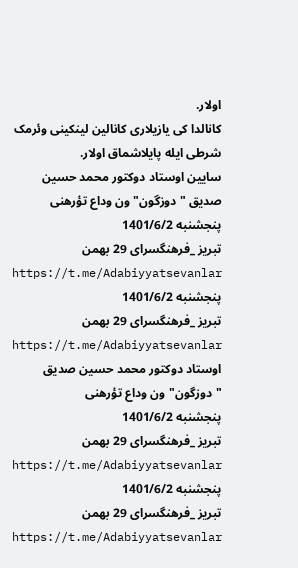اولار.
کانالدا کی یازیلاری کانالین لینکینی وئرمک شرطی ایله پایلاشماق اولار.
سایین اوستاد دوکتور محمد حسین صدیق "دوزگون" ون وداع تؤرهنی
پنجشنبه 1401/6/2
تبریز _فرهنگسرای 29 بهمن
https://t.me/Adabiyyatsevanlar
پنجشنبه 1401/6/2
تبریز _فرهنگسرای 29 بهمن
https://t.me/Adabiyyatsevanlar
اوستاد دوکتور محمد حسین صدیق "دوزگون"ون وداع تؤرهنی
پنجشنبه 1401/6/2
تبریز _فرهنگسرای 29 بهمن
https://t.me/Adabiyyatsevanlar
پنجشنبه 1401/6/2
تبریز _فرهنگسرای 29 بهمن
https://t.me/Adabiyyatsevanlar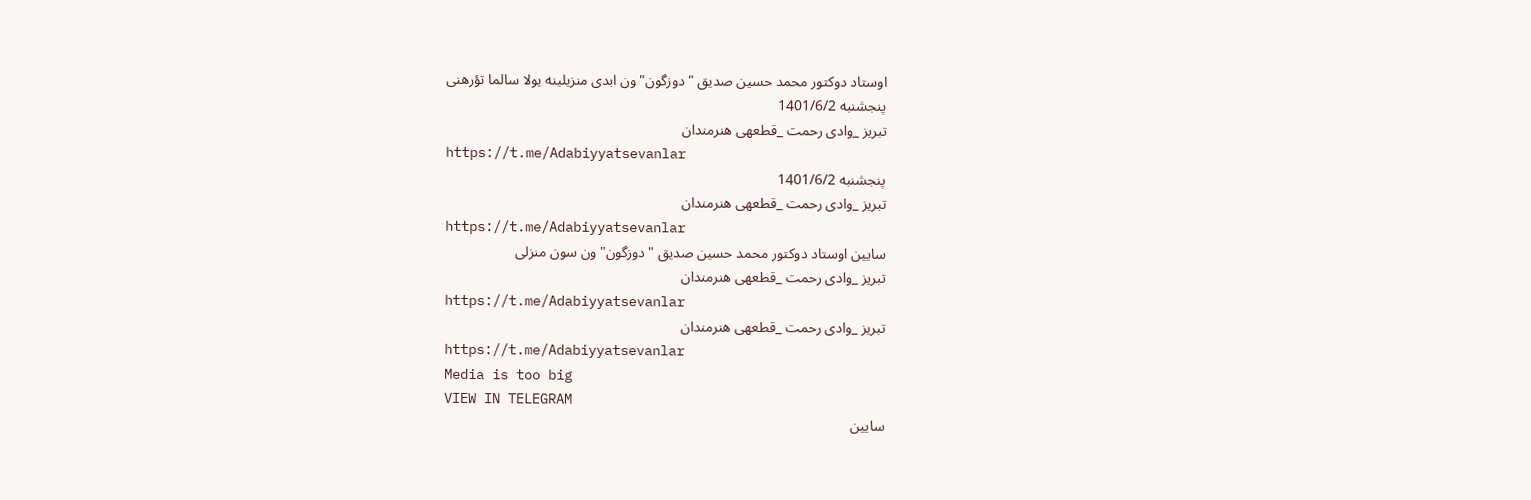اوستاد دوکتور محمد حسین صدیق "دوزگون"ون ابدی منزیلینه یولا سالما تؤرهنی
پنجشنبه 1401/6/2
تبریز _وادی رحمت _قطعهی هنرمندان
https://t.me/Adabiyyatsevanlar
پنجشنبه 1401/6/2
تبریز _وادی رحمت _قطعهی هنرمندان
https://t.me/Adabiyyatsevanlar
سایین اوستاد دوکتور محمد حسین صدیق "دوزگون"ون سون منزلی
تبریز _وادی رحمت _قطعهی هنرمندان
https://t.me/Adabiyyatsevanlar
تبریز _وادی رحمت _قطعهی هنرمندان
https://t.me/Adabiyyatsevanlar
Media is too big
VIEW IN TELEGRAM
سایین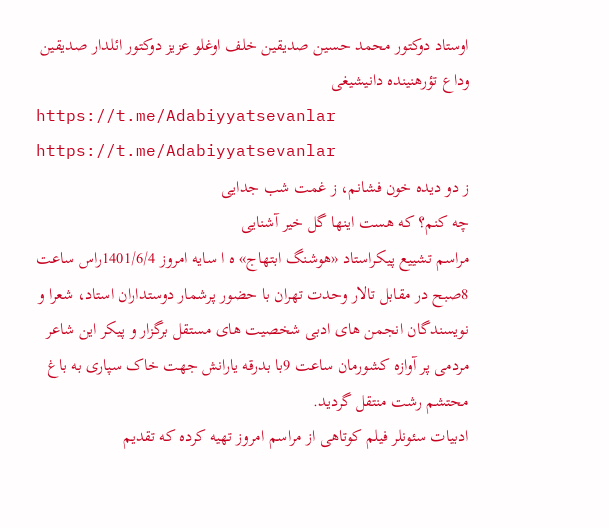اوستاد دوکتور محمد حسین صدیقین خلف اوغلو عزیز دوکتور ائلدار صدیقین وداع تؤرهنینده دانیشیغی
https://t.me/Adabiyyatsevanlar
https://t.me/Adabiyyatsevanlar
ز دو دیده خون فشانم، ز غمت شب جدایی
چه کنم؟ که هست اینها گل خیر آشنایی
مراسم تشییع پیکراستاد «هوشنگ ابتهاج» ه ا سایه امروز 1401/6/4راس ساعت 8صبح در مقابل تالار وحدت تهران با حضور پرشمار دوستداران استاد، شعرا و نویسندگان انجمن های ادبی شخصیت های مستقل برگزار و پیکر این شاعر مردمی پر آوازه کشورمان ساعت 9با بدرقه یارانش جهت خاک سپاری به باغ محتشم رشت منتقل گردید.
ادبیات سئونلر فیلم کوتاهی از مراسم امروز تهیه کرده که تقدیم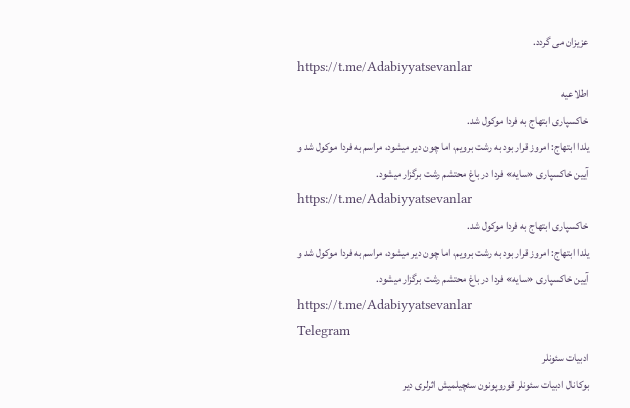عزیزان می گردد.
https://t.me/Adabiyyatsevanlar
اطلاعیه
خاکسپاری ابتهاج به فردا موکول شد.
یلدا ابتهاج: امروز قرار بود به رشت برویم، اما چون دیر میشود، مراسم به فردا موکول شد و آیین خاکسپاری «سایه» فردا در باغ محتشم رشت برگزار میشود.
https://t.me/Adabiyyatsevanlar
خاکسپاری ابتهاج به فردا موکول شد.
یلدا ابتهاج: امروز قرار بود به رشت برویم، اما چون دیر میشود، مراسم به فردا موکول شد و آیین خاکسپاری «سایه» فردا در باغ محتشم رشت برگزار میشود.
https://t.me/Adabiyyatsevanlar
Telegram
ادبیات سئونلر
بوکانال ادبیات سئونلر قوروپونون سئچیلمیش اثرلری دیر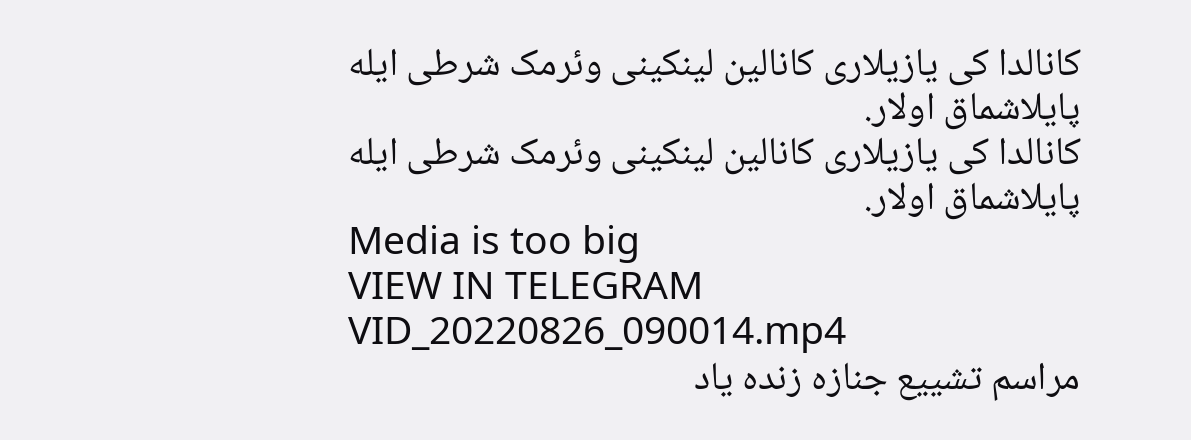کانالدا کی یازیلاری کانالین لینکینی وئرمک شرطی ایله پایلاشماق اولار.
کانالدا کی یازیلاری کانالین لینکینی وئرمک شرطی ایله پایلاشماق اولار.
Media is too big
VIEW IN TELEGRAM
VID_20220826_090014.mp4
مراسم تشییع جنازه زنده یاد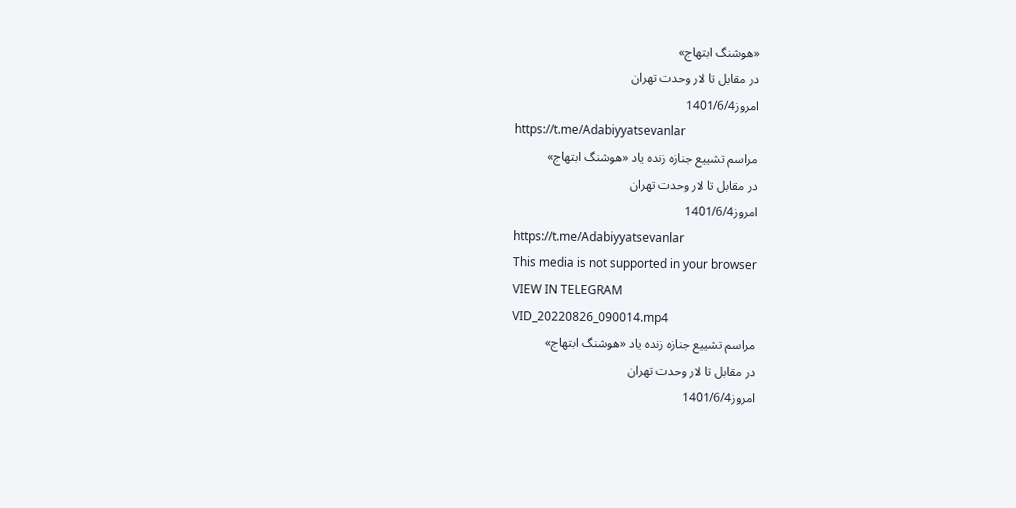«هوشنگ ابتهاج»
در مقابل تا لار وحدت تهران
امروز1401/6/4
https://t.me/Adabiyyatsevanlar
مراسم تشییع جنازه زنده یاد «هوشنگ ابتهاج»
در مقابل تا لار وحدت تهران
امروز1401/6/4
https://t.me/Adabiyyatsevanlar
This media is not supported in your browser
VIEW IN TELEGRAM
VID_20220826_090014.mp4
مراسم تشییع جنازه زنده یاد «هوشنگ ابتهاج»
در مقابل تا لار وحدت تهران
امروز1401/6/4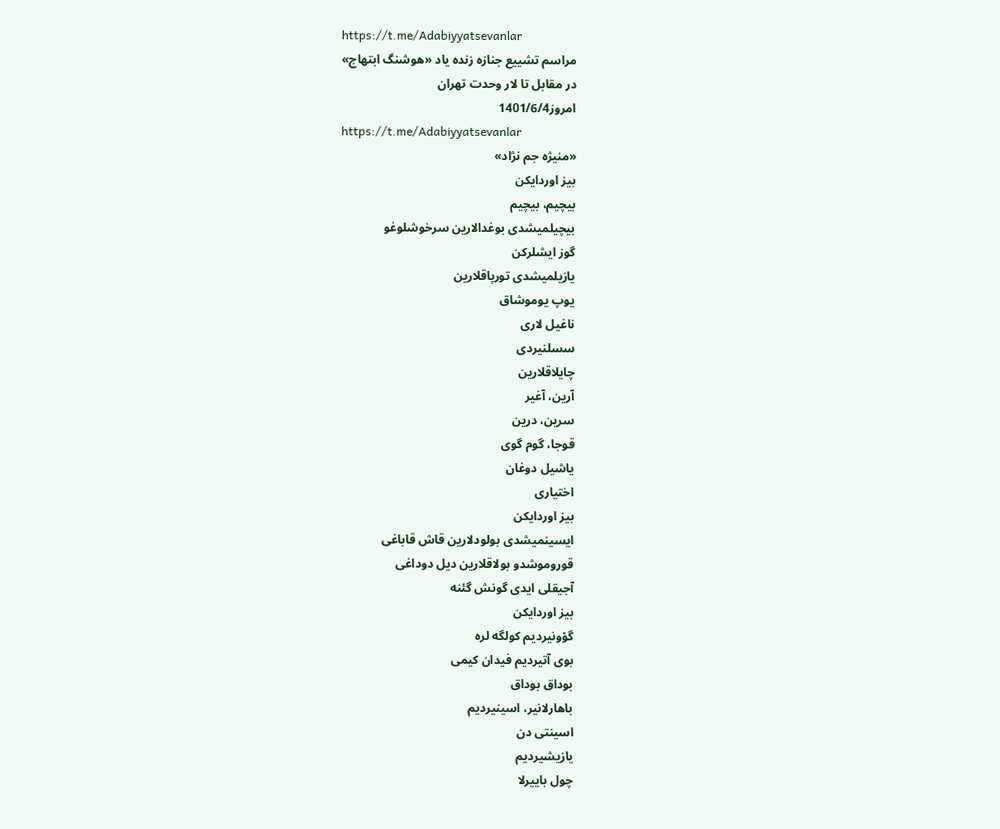https://t.me/Adabiyyatsevanlar
مراسم تشییع جنازه زنده یاد «هوشنگ ابتهاج»
در مقابل تا لار وحدت تهران
امروز1401/6/4
https://t.me/Adabiyyatsevanlar
«منیژه جم نژاد»
بیز اوردایکن
بیچیم، بیچیم
بیچیلمیشدی بوغدالارین سرخوشلوغو
گوز ایشلرکن
یازیلمیشدی تورپاقلارین
یوپ یوموشاق
ناغیل لاری
سسلنیردی
چایلاقلارین
آرین، آغیر
سرین، درین
قوجا، گوم گوی
یاشیل دوغان
اختیاری
بیز اوردایکن
ایسینمیشدی بولودلارین قاش قاباغی
قوروموشدو بولاقلارین دیل دوداغی
آجیقلی ایدی گونش گئنه
بیز اوردایکن
گو٘ونیردیم کولگه لره
بوی آتیردیم فیدان کیمی
بوداق بوداق
باهارلانیر، اسینیردیم
اسینتی دن
یازیشیردیم
چول باییرلا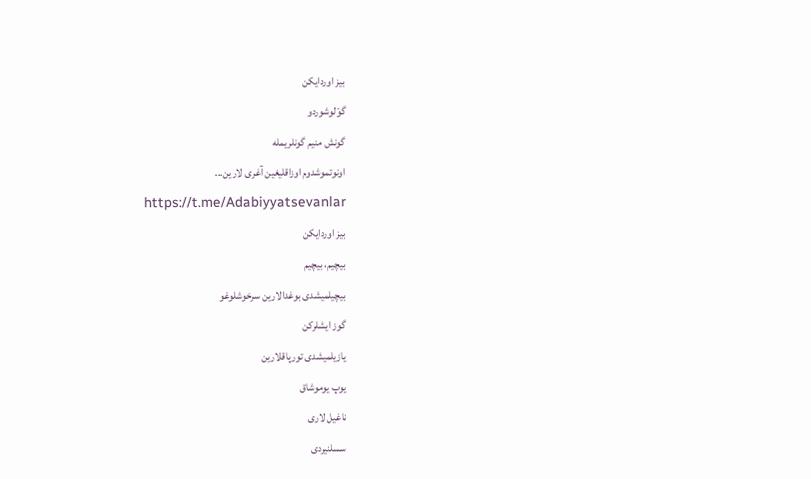بیز اوردایکن
گو٘لوشوردو
گونش منیم گونلریمله
اونوتموشدوم اوزاقلیغین آغری لارین...
https://t.me/Adabiyyatsevanlar
بیز اوردایکن
بیچیم، بیچیم
بیچیلمیشدی بوغدالارین سرخوشلوغو
گوز ایشلرکن
یازیلمیشدی تورپاقلارین
یوپ یوموشاق
ناغیل لاری
سسلنیردی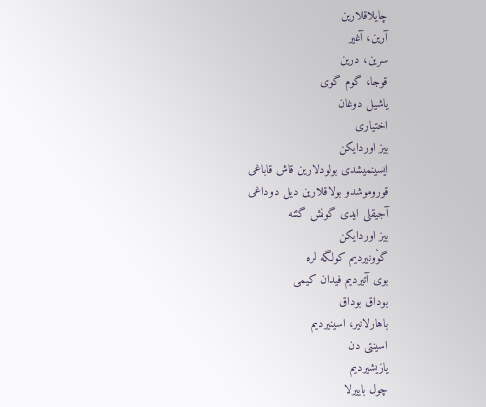چایلاقلارین
آرین، آغیر
سرین، درین
قوجا، گوم گوی
یاشیل دوغان
اختیاری
بیز اوردایکن
ایسینمیشدی بولودلارین قاش قاباغی
قوروموشدو بولاقلارین دیل دوداغی
آجیقلی ایدی گونش گئنه
بیز اوردایکن
گو٘ونیردیم کولگه لره
بوی آتیردیم فیدان کیمی
بوداق بوداق
باهارلانیر، اسینیردیم
اسینتی دن
یازیشیردیم
چول باییرلا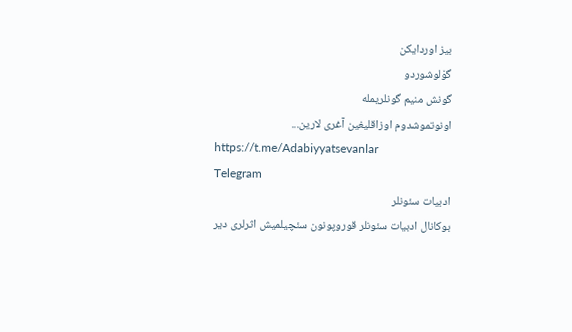بیز اوردایکن
گو٘لوشوردو
گونش منیم گونلریمله
اونوتموشدوم اوزاقلیغین آغری لارین...
https://t.me/Adabiyyatsevanlar
Telegram
ادبیات سئونلر
بوکانال ادبیات سئونلر قوروپونون سئچیلمیش اثرلری دیر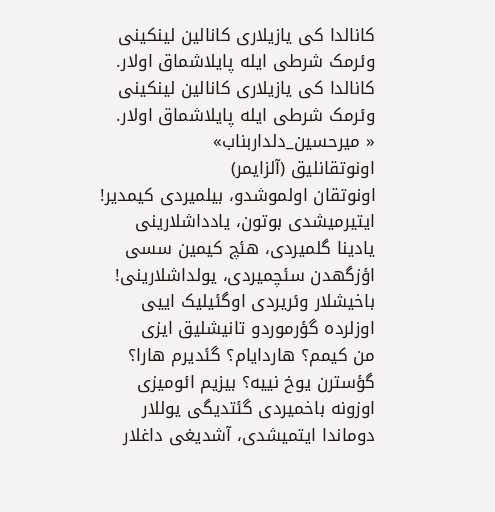کانالدا کی یازیلاری کانالین لینکینی وئرمک شرطی ایله پایلاشماق اولار.
کانالدا کی یازیلاری کانالین لینکینی وئرمک شرطی ایله پایلاشماق اولار.
« میرحسین_دلداربناب»
اونوتقانلیق (آلزایمر)
اونوتقان اولموشدو، بیلمیردی کیمدیر!
ایتیرمیشدی بوتون، یادداشلارینی
یادینا گلمیردی، هئچ کیمین سسی
اؤزگهدن سئچمیردی، یولداشلارینی!
باخیشلار وئریردی اوگئیلیک اییی
اوزلرده گؤرموردو تانیشلیق ایزی
من کیمم؟ هاردایام؟ گئدیرم هارا؟
گؤسترن یوخ نییه؟ بیزیم ائومیزی
اوزونه باخمیردی گئتدیگی یوللار
دوماندا ایتمیشدی، آشدیغی داغلار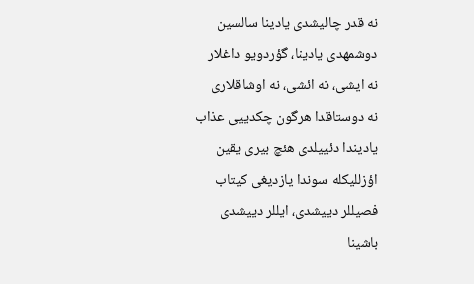نه قدر چالیشدی یادینا سالسین
دوشمهدی یادینا، گؤردویو داغلار
نه ایشی، نه ائشی، نه اوشاقلاری
نه دوستاقدا هرگون چکدییی عذاب
یادیندا دئییلدی هئچ بیری یقین
اؤزللیکله سوندا یازدیغی کیتاب
فصیللر دییشدی، ایللر دییشدی
باشینا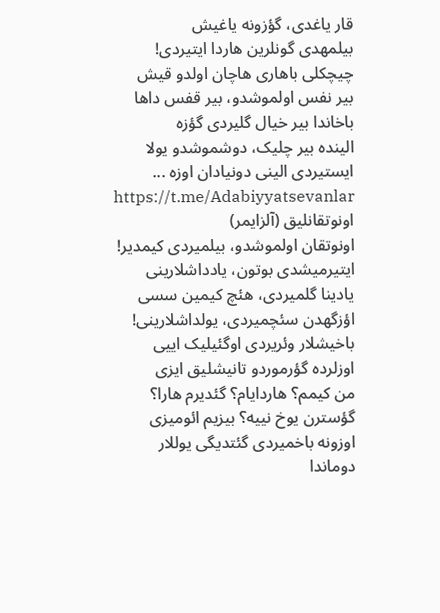قار یاغدی، گؤزونه یاغیش
بیلمهدی گونلرین هاردا ایتیردی!
چیچکلی باهاری هاچان اولدو قیش
بیر نفس اولموشدو، بیر قفس داها
باخاندا بیر خیال گلیردی گؤزه
الینده بیر چلیک، دوشموشدو یولا
ایستیردی الینی دونیادان اوزه ...
https://t.me/Adabiyyatsevanlar
اونوتقانلیق (آلزایمر)
اونوتقان اولموشدو، بیلمیردی کیمدیر!
ایتیرمیشدی بوتون، یادداشلارینی
یادینا گلمیردی، هئچ کیمین سسی
اؤزگهدن سئچمیردی، یولداشلارینی!
باخیشلار وئریردی اوگئیلیک اییی
اوزلرده گؤرموردو تانیشلیق ایزی
من کیمم؟ هاردایام؟ گئدیرم هارا؟
گؤسترن یوخ نییه؟ بیزیم ائومیزی
اوزونه باخمیردی گئتدیگی یوللار
دوماندا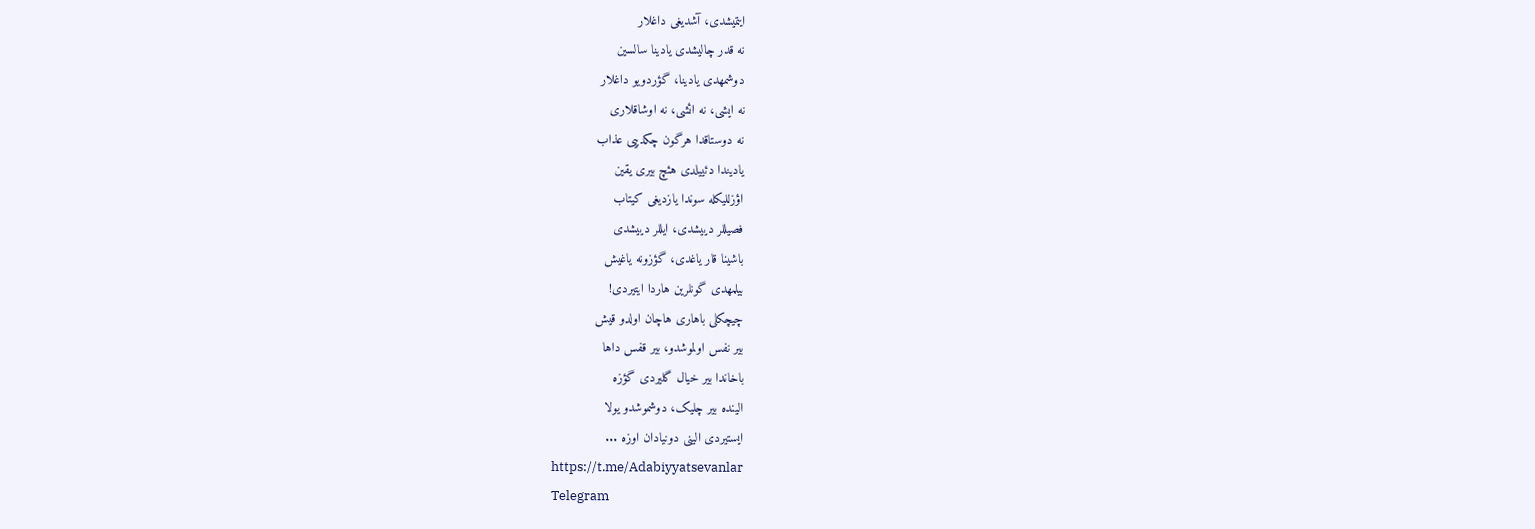ایتمیشدی، آشدیغی داغلار
نه قدر چالیشدی یادینا سالسین
دوشمهدی یادینا، گؤردویو داغلار
نه ایشی، نه ائشی، نه اوشاقلاری
نه دوستاقدا هرگون چکدییی عذاب
یادیندا دئییلدی هئچ بیری یقین
اؤزللیکله سوندا یازدیغی کیتاب
فصیللر دییشدی، ایللر دییشدی
باشینا قار یاغدی، گؤزونه یاغیش
بیلمهدی گونلرین هاردا ایتیردی!
چیچکلی باهاری هاچان اولدو قیش
بیر نفس اولموشدو، بیر قفس داها
باخاندا بیر خیال گلیردی گؤزه
الینده بیر چلیک، دوشموشدو یولا
ایستیردی الینی دونیادان اوزه ...
https://t.me/Adabiyyatsevanlar
Telegram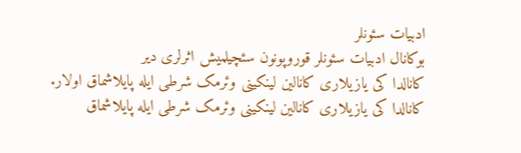ادبیات سئونلر
بوکانال ادبیات سئونلر قوروپونون سئچیلمیش اثرلری دیر
کانالدا کی یازیلاری کانالین لینکینی وئرمک شرطی ایله پایلاشماق اولار.
کانالدا کی یازیلاری کانالین لینکینی وئرمک شرطی ایله پایلاشماق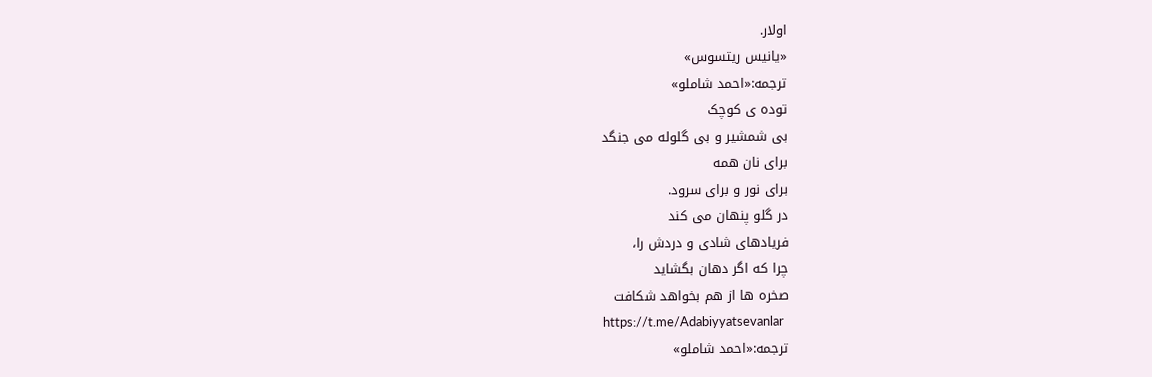اولار.
«یانیس ریتسوس»
ترجمه:«احمد شاملو»
توده ی کوچک
بی شمشیر و بی گلوله می جنگد
برای نان همه
برای نور و برای سرود.
در گلو پنهان می کند
فریادهای شادی و دردش را،
چرا که اگر دهان بگشاید
صخره ها از هم بخواهد شکافت
https://t.me/Adabiyyatsevanlar
ترجمه:«احمد شاملو»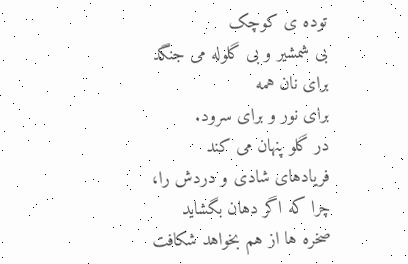توده ی کوچک
بی شمشیر و بی گلوله می جنگد
برای نان همه
برای نور و برای سرود.
در گلو پنهان می کند
فریادهای شادی و دردش را،
چرا که اگر دهان بگشاید
صخره ها از هم بخواهد شکافت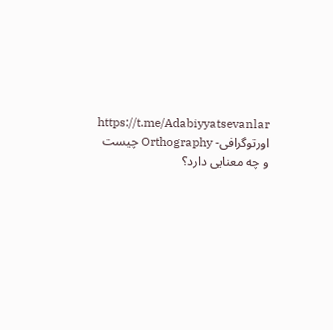https://t.me/Adabiyyatsevanlar
اورتوگرافی- Orthography چیست و چه معنایی دارد؟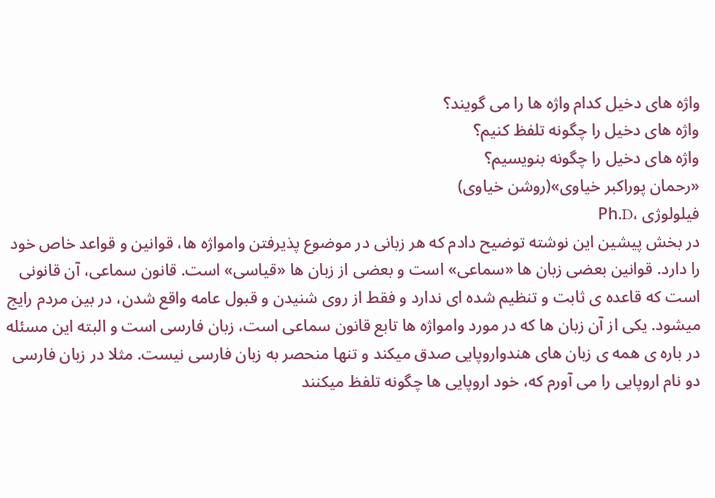واژه های دخیل کدام واژه ها را می گویند؟
واژه های دخیل را چگونه تلفظ کنیم؟
واژه های دخیل را چگونه بنویسیم؟
«رحمان پوراکبر خیاوی»(روشن خیاوی)
فیلولوژی ،Ph.D
در بخش پیشین این نوشته توضیح دادم که هر زبانی در موضوع پذیرفتن وامواژه ها، قوانین و قواعد خاص خود را دارد. قوانین بعضی زبان ها «سماعی» است و بعضی از زبان ها «قیاسی» است. قانون سماعی، آن قانونی است که قاعده ی ثابت و تنظیم شده ای ندارد و فقط از روی شنیدن و قبول عامه واقع شدن، در بین مردم رایج میشود. یکی از آن زبان ها که در مورد وامواژه ها تابع قانون سماعی است، زبان فارسی است و البته این مسئله در باره ی همه ی زبان های هندواروپایی صدق میکند و تنها منحصر به زبان فارسی نیست. مثلا در زبان فارسی دو نام اروپایی را می آورم که، خود اروپایی ها چگونه تلفظ میکنند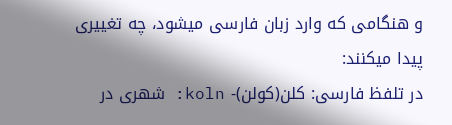و هنگامی که وارد زبان فارسی میشود، چه تغییری پیدا میکنند:
در تلفظ فارسی: کلن(کولن)- koln: شهری در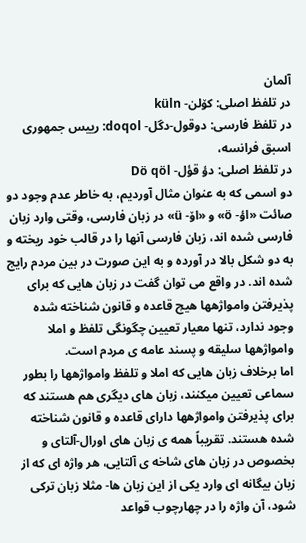آلمان
در تلفظ اصلی: کۆلن- küln
در تلفظ فارسی: دوقول-دگل- doqol: رییس جمهوری اسبق فرانسه،
در تلفظ اصلی: دؤ قؤل- Dö qöl
دو اسمی که به عنوان مثال آوردیم، به خاطر عدم وجود دو صائت «اؤ- ö» و «اۆ- ü» در زبان فارسی، وقتی وارد زبان فارسی شده اند، زبان فارسی آنها را در قالب خود ریخته و به دو شکل بالا در آورده و به این صورت در بین مردم رایج شده اند. در واقع می توان گفت در زبان هایی که برای پذیرفتن وامواژهها هیچ قاعده و قانون شناخته شده وجود ندارد، تنها معیار تعیین چگونگی تلفظ و املا وامواژهها سلیقه و پسند عامه ی مردم است.
اما برخلاف زبان هایی که املا و تلفظ وامواژهها را بطور سماعی تعیین میکنند، زبان های دیگری هم هستند که برای پذیرفتن وامواژهها دارای قاعده و قانون شناخته شده هستند. تقریباً همه ی زبان های اورال-آلتای و بخصوص در زبان های شاخه ی آلتایی، هر واژه ای که از زبان بیگانه ای وارد یکی از این زبان ها- مثلا زبان ترکی شود، آن واژه را در چهارچوب قواعد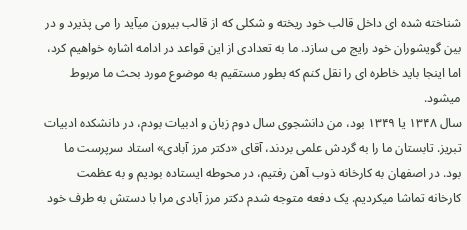شناخته شده ای داخل قالب خود ریخته و شکلی که از قالب بیرون میآید را می پذیرد و در بین گویشوران خود رایج می سازد. ما به تعدادی از این قواعد در ادامه اشاره خواهیم کرد، اما اینجا باید خاطره ای را نقل کنم که بطور مستقیم به موضوع مورد بحث ما مربوط میشود.
سال ۱۳۴۸ یا ۱۳۴۹ بود، من دانشجوی سال دوم زبان و ادبیات بودم، در دانشکده ادبیات تبریز. تابستان ما را به گردش علمی بردند، آقای «دکتر مرز آبادی» استاد سرپرست ما بود. در اصفهان به کارخانه ذوب آهن رفتیم، در محوطه ایستاده بودیم و به عظمت کارخانه تماشا میکردیم. یک دفعه متوجه شدم دکتر مرز آبادی مرا با دستش به طرف خود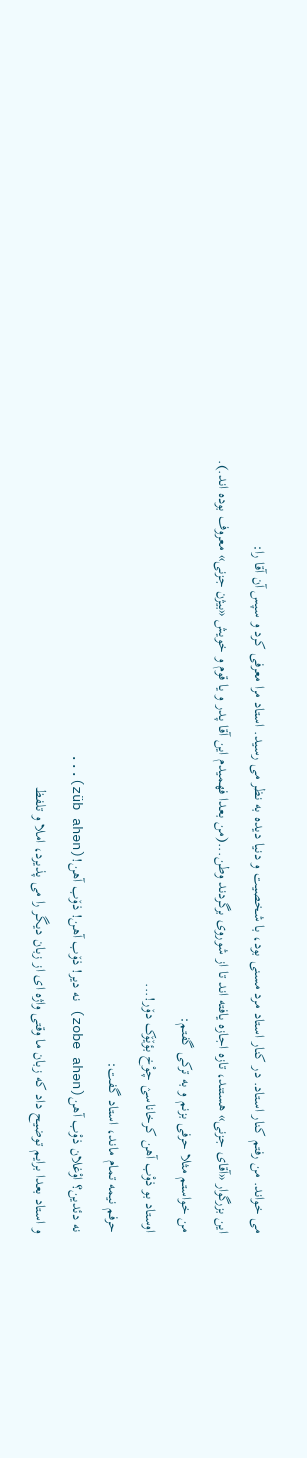می خواند. من رفتم کنار استاد. در کنار استاد مرد مسنی بود، با شخصیت و دنیا دیده به نظر می رسید. استاد مرا معرفی کرد و سپس آن آقا را:
این بزرگوار «آقای جزنی» هستند، تازه اجازه یافته اند تا از شوروی برگردند وطن...(من بعدا فهمیدم این آقا پدر و یا قوم و خویش «بیژن جزنی» معروف بوده اند.).
من خواستم مثلا حرفی بزنم و به ترکی گفتم:
اوستاد بو ذوْب آهن کرخاناسؽ چوْخ بؤێۆک دۆر!...
حرفم نیمه تمام ماند، استاد گفت:
نه دئدین؟ اوْغلان ذوْب آهن(zobe ahən) نه دیر! ذۆب آهن! ذۆب آهن!(züb ahən)...
و استاد بعدا برایم توضیح داد که زبان ما وقتی واژه ای از زبان دیگر را می پذیرد، املا و تلفظ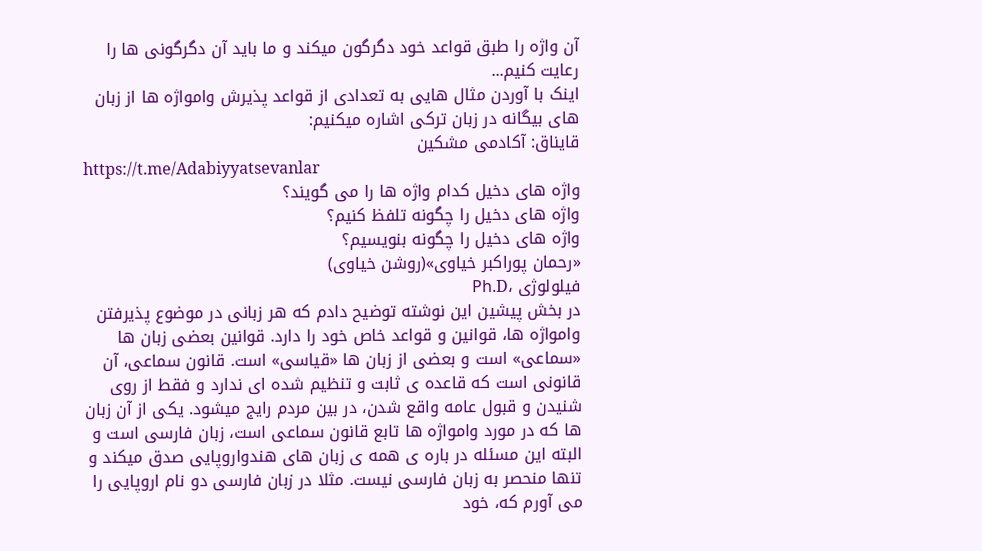آن واژه را طبق قواعد خود دگرگون میکند و ما باید آن دگرگونی ها را رعایت کنیم...
اینک با آوردن مثال هایی به تعدادی از قواعد پذیرش وامواژه ها از زبان های بیگانه در زبان ترکی اشاره میکنیم:
قایناق: آکادمی مشکین
https://t.me/Adabiyyatsevanlar
واژه های دخیل کدام واژه ها را می گویند؟
واژه های دخیل را چگونه تلفظ کنیم؟
واژه های دخیل را چگونه بنویسیم؟
«رحمان پوراکبر خیاوی»(روشن خیاوی)
فیلولوژی ،Ph.D
در بخش پیشین این نوشته توضیح دادم که هر زبانی در موضوع پذیرفتن وامواژه ها، قوانین و قواعد خاص خود را دارد. قوانین بعضی زبان ها «سماعی» است و بعضی از زبان ها «قیاسی» است. قانون سماعی، آن قانونی است که قاعده ی ثابت و تنظیم شده ای ندارد و فقط از روی شنیدن و قبول عامه واقع شدن، در بین مردم رایج میشود. یکی از آن زبان ها که در مورد وامواژه ها تابع قانون سماعی است، زبان فارسی است و البته این مسئله در باره ی همه ی زبان های هندواروپایی صدق میکند و تنها منحصر به زبان فارسی نیست. مثلا در زبان فارسی دو نام اروپایی را می آورم که، خود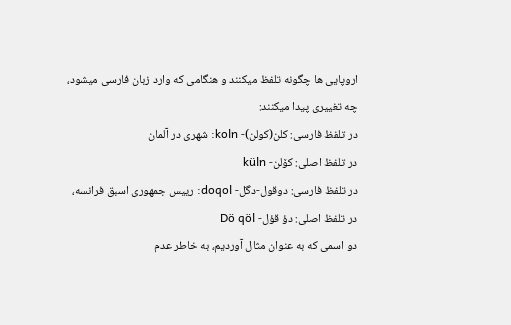اروپایی ها چگونه تلفظ میکنند و هنگامی که وارد زبان فارسی میشود، چه تغییری پیدا میکنند:
در تلفظ فارسی: کلن(کولن)- koln: شهری در آلمان
در تلفظ اصلی: کۆلن- küln
در تلفظ فارسی: دوقول-دگل- doqol: رییس جمهوری اسبق فرانسه،
در تلفظ اصلی: دؤ قؤل- Dö qöl
دو اسمی که به عنوان مثال آوردیم، به خاطر عدم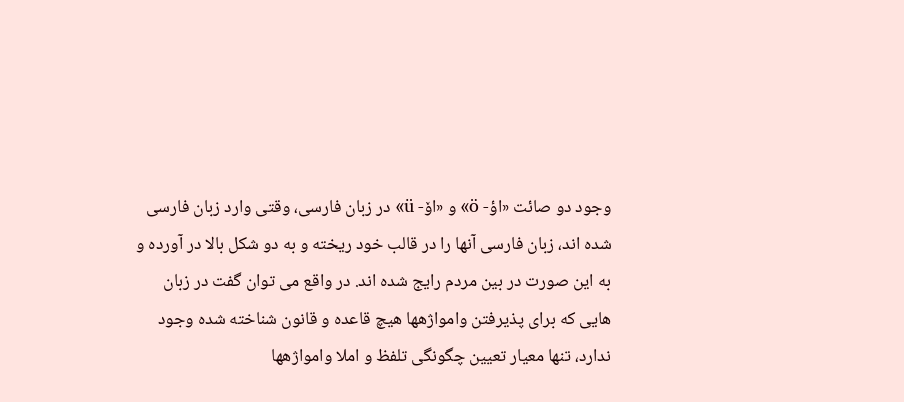وجود دو صائت «اؤ- ö» و «اۆ- ü» در زبان فارسی، وقتی وارد زبان فارسی شده اند، زبان فارسی آنها را در قالب خود ریخته و به دو شکل بالا در آورده و به این صورت در بین مردم رایج شده اند. در واقع می توان گفت در زبان هایی که برای پذیرفتن وامواژهها هیچ قاعده و قانون شناخته شده وجود ندارد، تنها معیار تعیین چگونگی تلفظ و املا وامواژهها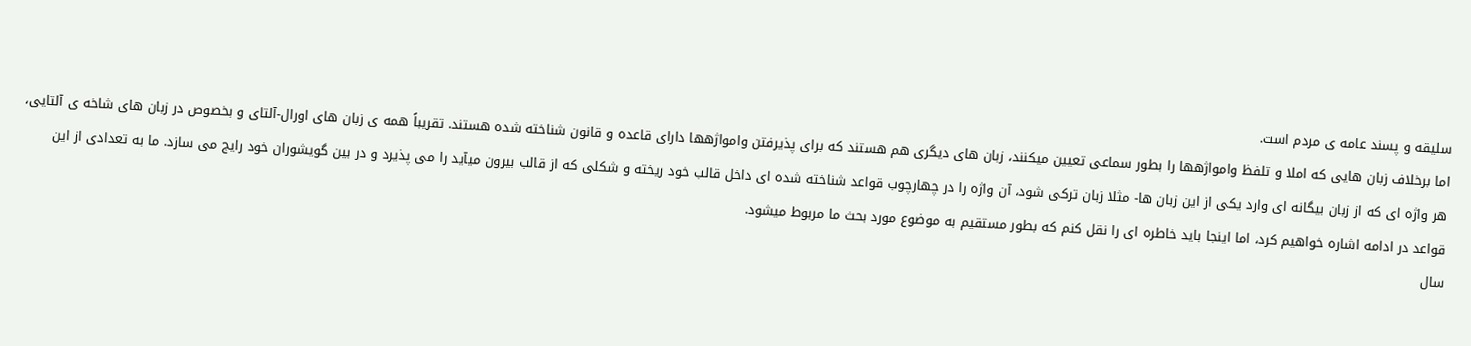سلیقه و پسند عامه ی مردم است.
اما برخلاف زبان هایی که املا و تلفظ وامواژهها را بطور سماعی تعیین میکنند، زبان های دیگری هم هستند که برای پذیرفتن وامواژهها دارای قاعده و قانون شناخته شده هستند. تقریباً همه ی زبان های اورال-آلتای و بخصوص در زبان های شاخه ی آلتایی، هر واژه ای که از زبان بیگانه ای وارد یکی از این زبان ها- مثلا زبان ترکی شود، آن واژه را در چهارچوب قواعد شناخته شده ای داخل قالب خود ریخته و شکلی که از قالب بیرون میآید را می پذیرد و در بین گویشوران خود رایج می سازد. ما به تعدادی از این قواعد در ادامه اشاره خواهیم کرد، اما اینجا باید خاطره ای را نقل کنم که بطور مستقیم به موضوع مورد بحث ما مربوط میشود.
سال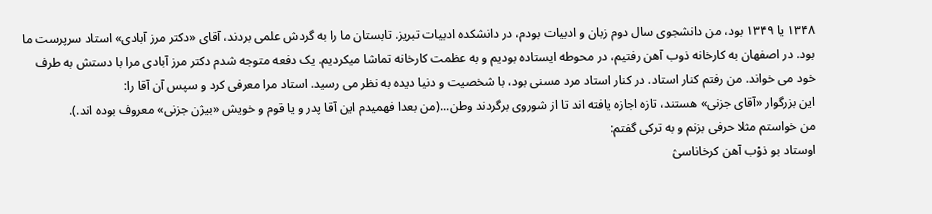۱۳۴۸ یا ۱۳۴۹ بود، من دانشجوی سال دوم زبان و ادبیات بودم، در دانشکده ادبیات تبریز. تابستان ما را به گردش علمی بردند، آقای «دکتر مرز آبادی» استاد سرپرست ما بود. در اصفهان به کارخانه ذوب آهن رفتیم، در محوطه ایستاده بودیم و به عظمت کارخانه تماشا میکردیم. یک دفعه متوجه شدم دکتر مرز آبادی مرا با دستش به طرف خود می خواند. من رفتم کنار استاد. در کنار استاد مرد مسنی بود، با شخصیت و دنیا دیده به نظر می رسید. استاد مرا معرفی کرد و سپس آن آقا را:
این بزرگوار «آقای جزنی» هستند، تازه اجازه یافته اند تا از شوروی برگردند وطن...(من بعدا فهمیدم این آقا پدر و یا قوم و خویش «بیژن جزنی» معروف بوده اند.).
من خواستم مثلا حرفی بزنم و به ترکی گفتم:
اوستاد بو ذوْب آهن کرخاناسؽ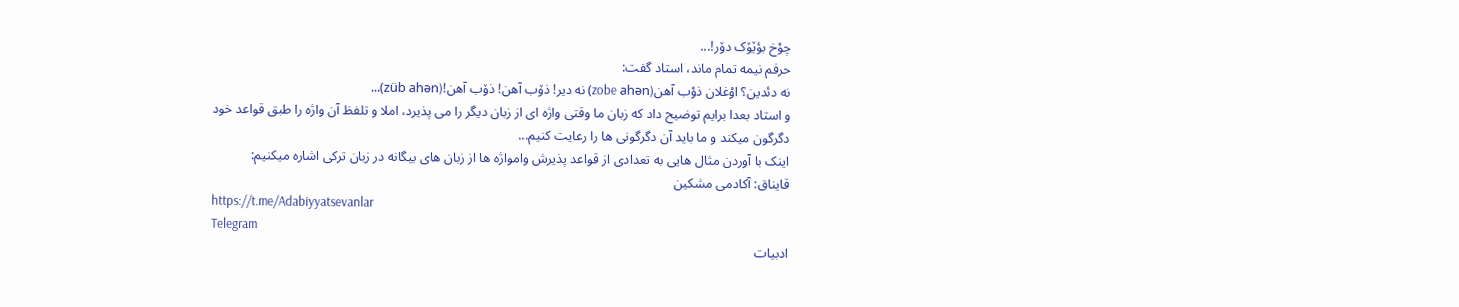چوْخ بؤێۆک دۆر!...
حرفم نیمه تمام ماند، استاد گفت:
نه دئدین؟ اوْغلان ذوْب آهن(zobe ahən) نه دیر! ذۆب آهن! ذۆب آهن!(züb ahən)...
و استاد بعدا برایم توضیح داد که زبان ما وقتی واژه ای از زبان دیگر را می پذیرد، املا و تلفظ آن واژه را طبق قواعد خود دگرگون میکند و ما باید آن دگرگونی ها را رعایت کنیم...
اینک با آوردن مثال هایی به تعدادی از قواعد پذیرش وامواژه ها از زبان های بیگانه در زبان ترکی اشاره میکنیم:
قایناق: آکادمی مشکین
https://t.me/Adabiyyatsevanlar
Telegram
ادبیات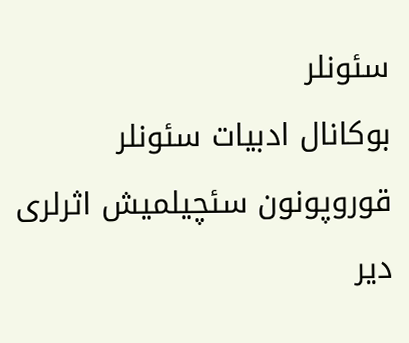سئونلر
بوکانال ادبیات سئونلر قوروپونون سئچیلمیش اثرلری دیر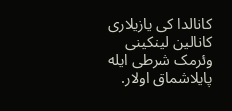کانالدا کی یازیلاری کانالین لینکینی وئرمک شرطی ایله پایلاشماق اولار.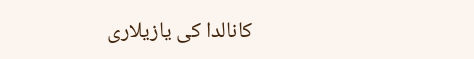کانالدا کی یازیلاری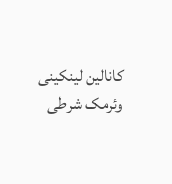کانالین لینکینی وئرمک شرطی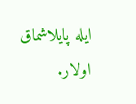ایله پایلاشماق اولار.